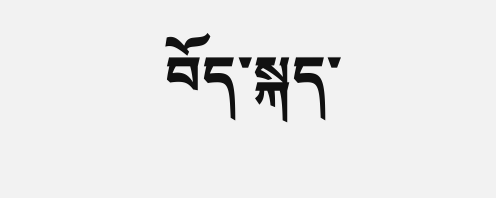བོད་སྐད་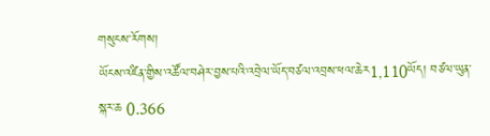གསུངས་རོགས།
ཡོངས་འཛིན་གྱིས་འཚོལ་བཤེར་བྱས་པའི་འབྲེལ་ཡོད་བཙལ་འབྲས་ཕལ་ཆེར1,110ཡོད། བཙལ་ཡུན་སྐར་ཆ 0.366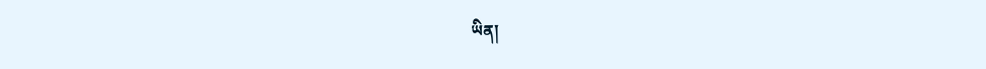ཡིན།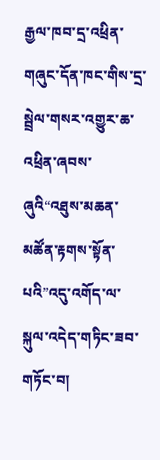རྒྱལ་ཁབ་དྲ་འཕྲིན་གཞུང་དོན་ཁང་གིས་དྲ་སྦྲེལ་གསར་འགྱུར་ཆ་འཕྲིན་ཞབས་ཞུའི“འཐུས་མཆན་མཚོན་རྟགས་སྟོན་པའི”འདུ་འགོད་ལ་སྐུལ་འདེད་གཏིང་ཟབ་གཏོང་བ།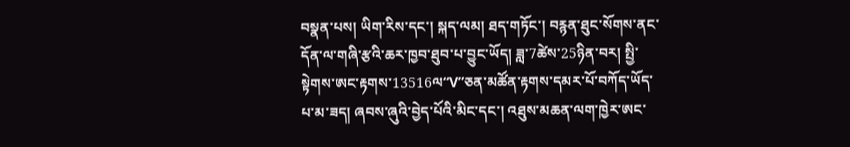བསྣན་པས། ཡིག་རིས་དང་། སྐད་ལམ། ཐད་གཏོང་། བརྙན་ཐུང་སོགས་ནང་དོན་ལ་གཞི་རྩའི་ཆར་ཁྱབ་ཐུབ་པ་བྱུང་ཡོད། ཟླ་7ཚེས་25ཉིན་བར། སྤྱི་སྟེགས་ཨང་རྟགས་13516ལ“V”ཅན་མཚོན་རྟགས་དམར་པོ་བཀོད་ཡོད་པ་མ་ཟད། ཞབས་ཞུའི་བྱེད་པོའི་མིང་དང་། འཐུས་མཆན་ལག་ཁྱེར་ཨང་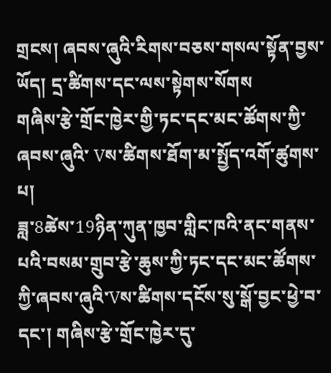གྲངས། ཞབས་ཞུའི་རིགས་བཅས་གསལ་སྟོན་བྱས་ཡོད། དྲ་ཚིགས་དང་ལས་སྟེགས་སོགས
གཞིས་རྩེ་གྲོང་ཁྱེར་གྱི་ཏང་དང་མང་ཚོགས་ཀྱི་ཞབས་ཞུའི་ Vས་ཚིགས་ཐོག་མ་སྤྱོད་འགོ་ཚུགས་པ།
ཟླ་8ཚེས་19ཉིན་ཀུན་ཁྱབ་གླིང་ཁའི་ནང་གནས་པའི་བསམ་གྲུབ་རྩེ་ཆུས་ཀྱི་ཏང་དང་མང་ཚོགས་ཀྱི་ཞབས་ཞུའི་Vས་ཚིགས་དངོས་སུ་སྒོ་བྱང་ཕྱེ་བ་དང་། གཞིས་རྩེ་གྲོང་ཁྱེར་དུ་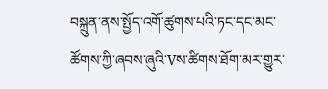བསྐྲུན་ནས་སྤྱོད་འགོ་ཚུགས་པའི་ཏང་དང་མང་ཚོགས་ཀྱི་ཞབས་ཞུའི་Vས་ཚིགས་ཐོག་མར་གྱུར་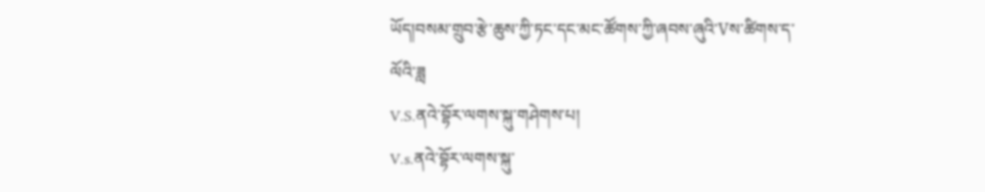ཡོད།བསམ་གྲུབ་རྩེ་ཆུས་ཀྱི་ཏང་དང་མང་ཚོགས་ཀྱི་ཞབས་ཞུའི་Vས་ཚིགས་ད་ལོའི་ཟླ
V.S.ནའེ་བྷོར་ལགས་སྐུ་གཤེགས་པ།
V.s.ནའེ་བྷོར་ལགས་སྐུ་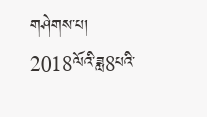གཤེགས་པ། 2018ལོའི་ཟླ8པའི་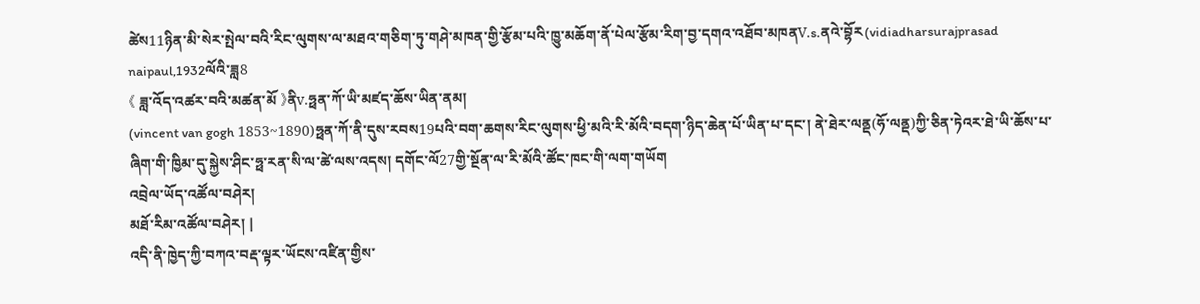ཚེས11ཉིན་མི་སེར་སྤེལ་བའི་རིང་ལུགས་ལ་མཐའ་གཅིག་ཏུ་གཤེ་མཁན་གྱི་རྩོམ་པའི་ཁྱུ་མཆོག་ནོ་པེལ་རྩོམ་རིག་བྱ་དགའ་འཐོབ་མཁནV.s.ནའེ་བྷོར(vidiadharsurajprasad naipaul,1932ལོའི་ཟླ8
《 ཟླ་འོད་འཚར་བའི་མཚན་མོ 》ནིv.ཧྥན་ཀོ་ཡི་མཛད་ཆོས་ཡིན་ནམ།
(vincent van gogh 1853~1890)ཧྥན་ཀོ་ནི་དུས་རབས19པའི་བག་ཆགས་རིང་ལུགས་ཕྱི་མའི་རི་མོའི་བདག་ཉིད་ཆེན་པོ་ཡིན་པ་དང་། ནེ་ཐེར་ལནྡ(ཧོ་ལནྡ)ཀྱི་ཅིན་ཏེའར་ཐེ་ཡི་ཆོས་པ་ཞིག་གི་ཁྱིམ་དུ་སྐྱེས་ཤིང་ཧྥ་རན་སི་ལ་ཚེ་ལས་འདས། དགོང་ལོ27གྱི་སྔོན་ལ་རི་མོའི་ཚོང་ཁང་གི་ལག་གཡོག
འབྲེལ་ཡོད་འཚོལ་བཤེར།
མཐོ་རིམ་འཚོལ་བཤེར། |
འདི་ནི་ཁྱེད་ཀྱི་བཀའ་བརྡ་ལྟར་ཡོངས་འཛིན་གྱིས་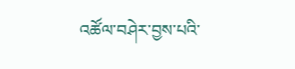འཚོལ་བཤེར་བྱས་པའི་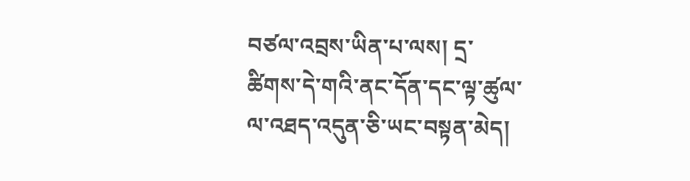བཙལ་འབྲས་ཡིན་པ་ལས། དྲ་ཚིགས་དེ་གའི་ནང་དོན་དང་ལྟ་ཚུལ་ལ་འཐད་འདུན་ཅི་ཡང་བསྟན་མེད།